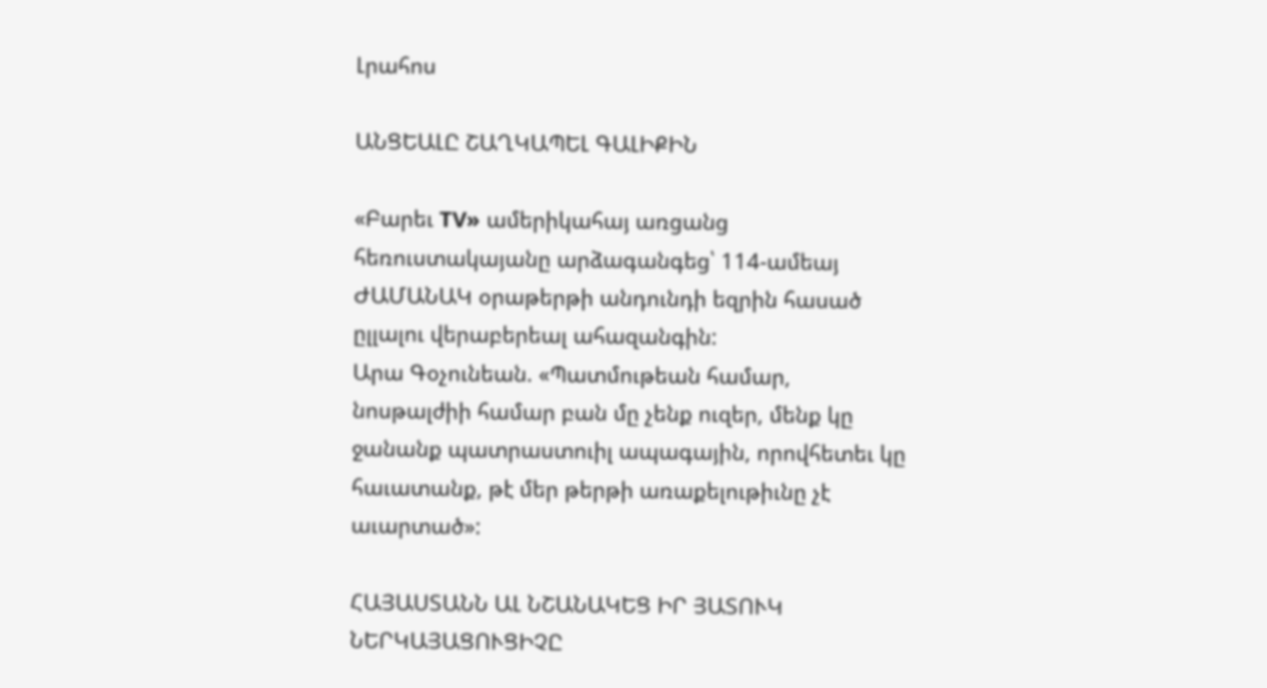Լրահոս

ԱՆՑԵԱԼԸ ՇԱՂԿԱՊԵԼ ԳԱԼԻՔԻՆ

«Բարեւ TV» ամերիկահայ առցանց հեռուստակայանը արձագանգեց՝ 114-ամեայ ԺԱՄԱՆԱԿ օրաթերթի անդունդի եզրին հասած ըլլալու վերաբերեալ ահազանգին:
Արա Գօչունեան. «Պատմութեան համար, նոսթալժիի համար բան մը չենք ուզեր, մենք կը ջանանք պատրաստուիլ ապագային, որովհետեւ կը հաւատանք, թէ մեր թերթի առաքելութիւնը չէ աւարտած»:

ՀԱՅԱՍՏԱՆՆ ԱԼ ՆՇԱՆԱԿԵՑ ԻՐ ՅԱՏՈՒԿ ՆԵՐԿԱՅԱՑՈՒՑԻՉԸ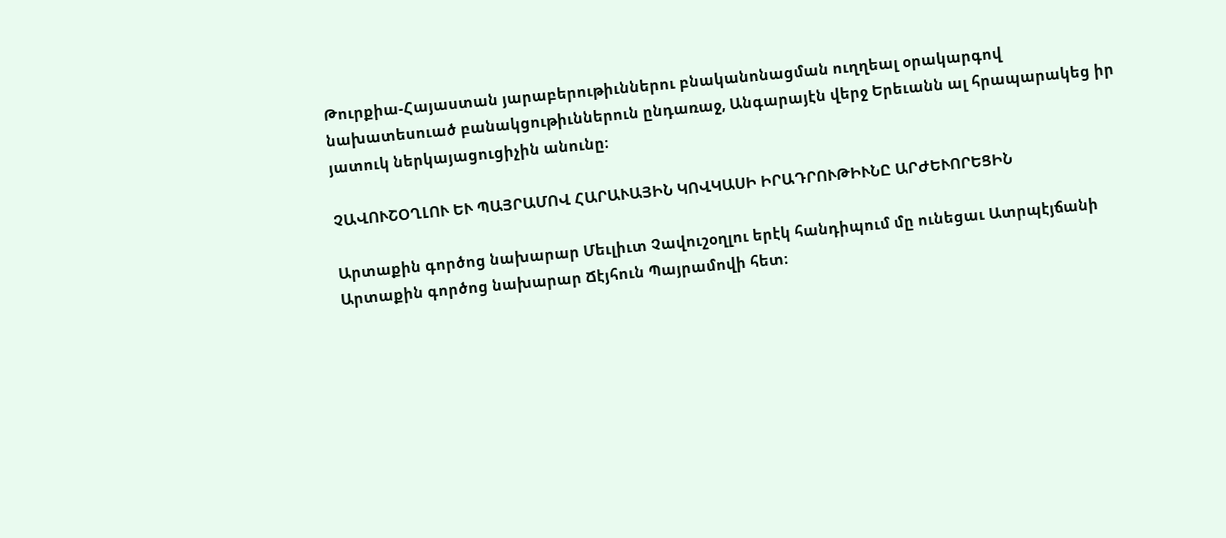Թուրքիա-Հայաստան յարաբերութիւններու բնականոնացման ուղղեալ օրակարգով նախատեսուած բանակցութիւններուն ընդառաջ, Անգարայէն վերջ Երեւանն ալ հրապարակեց իր յատուկ ներկայացուցիչին անունը։

ՉԱՎՈՒՇՕՂԼՈՒ ԵՒ ՊԱՅՐԱՄՈՎ ՀԱՐԱՒԱՅԻՆ ԿՈՎԿԱՍԻ ԻՐԱԴՐՈՒԹԻՒՆԸ ԱՐԺԵՒՈՐԵՑԻՆ

Արտաքին գործոց նախարար Մեւլիւտ Չավուշօղլու երէկ հանդիպում մը ունեցաւ Ատրպէյճանի Արտաքին գործոց նախարար Ճէյհուն Պայրամովի հետ։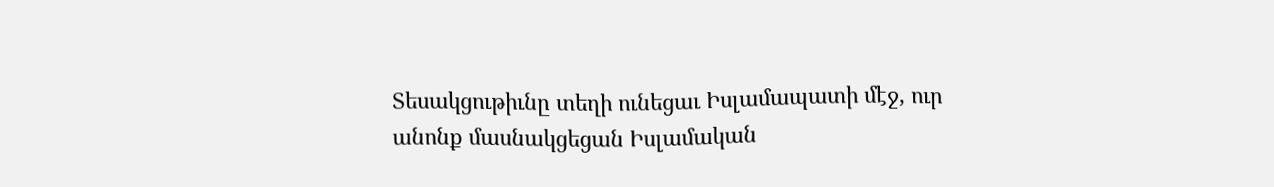Տեսակցութիւնը տեղի ունեցաւ Իսլամապատի մէջ, ուր անոնք մասնակցեցան Իսլամական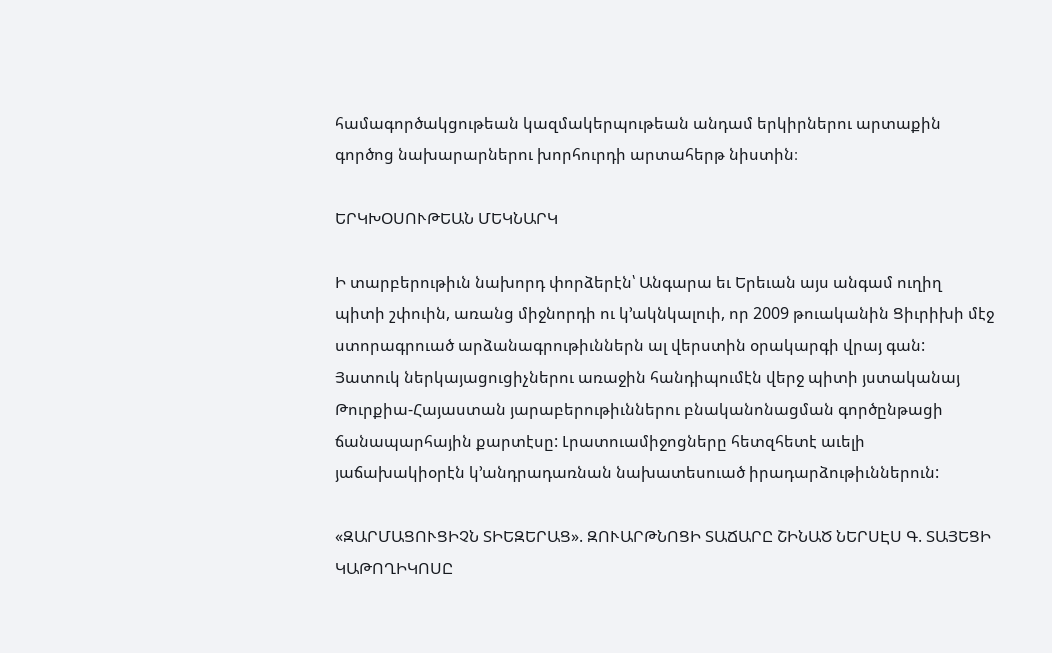համագործակցութեան կազմակերպութեան անդամ երկիրներու արտաքին գործոց նախարարներու խորհուրդի արտահերթ նիստին։

ԵՐԿԽՕՍՈՒԹԵԱՆ ՄԵԿՆԱՐԿ

Ի տարբերութիւն նախորդ փորձերէն՝ Անգարա եւ Երեւան այս անգամ ուղիղ պիտի շփուին, առանց միջնորդի ու կ՚ակնկալուի, որ 2009 թուականին Ցիւրիխի մէջ ստորագրուած արձանագրութիւններն ալ վերստին օրակարգի վրայ գան:
Յատուկ ներկայացուցիչներու առաջին հանդիպումէն վերջ պիտի յստականայ Թուրքիա-Հայաստան յարաբերութիւններու բնականոնացման գործընթացի ճանապարհային քարտէսը: Լրատուամիջոցները հետզհետէ աւելի յաճախակիօրէն կ՚անդրադառնան նախատեսուած իրադարձութիւններուն:

«ԶԱՐՄԱՑՈՒՑԻՉՆ ՏԻԵԶԵՐԱՑ». ԶՈՒԱՐԹՆՈՑԻ ՏԱՃԱՐԸ ՇԻՆԱԾ ՆԵՐՍԷՍ Գ. ՏԱՅԵՑԻ ԿԱԹՈՂԻԿՈՍԸ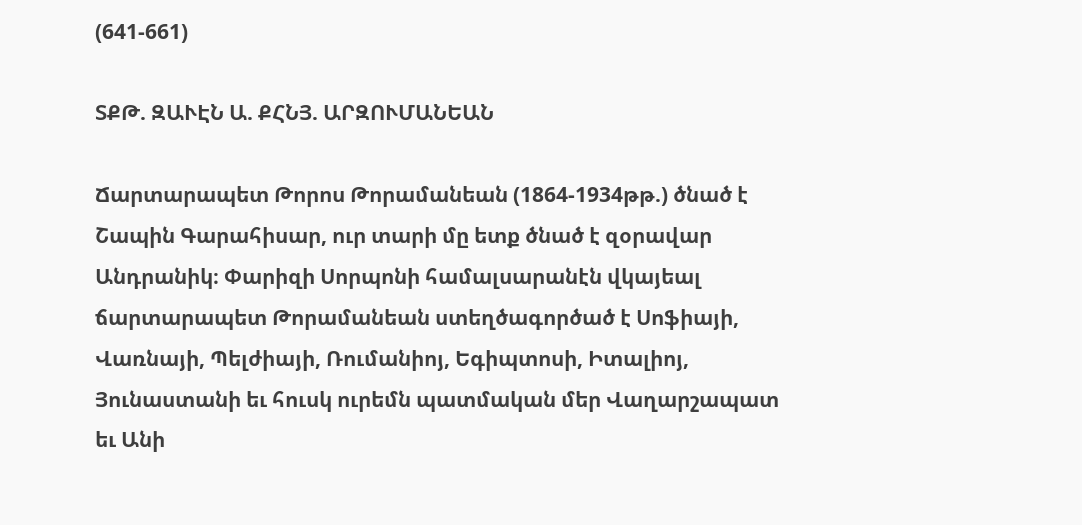(641-661)

ՏՔԹ. ԶԱՒԷՆ Ա. ՔՀՆՅ. ԱՐԶՈՒՄԱՆԵԱՆ

Ճարտարապետ Թորոս Թորամանեան (1864-1934թթ.) ծնած է Շապին Գարահիսար, ուր տարի մը ետք ծնած է զօրավար Անդրանիկ։ Փարիզի Սորպոնի համալսարանէն վկայեալ ճարտարապետ Թորամանեան ստեղծագործած է Սոֆիայի, Վառնայի, Պելժիայի, Ռումանիոյ, Եգիպտոսի, Իտալիոյ, Յունաստանի եւ հուսկ ուրեմն պատմական մեր Վաղարշապատ եւ Անի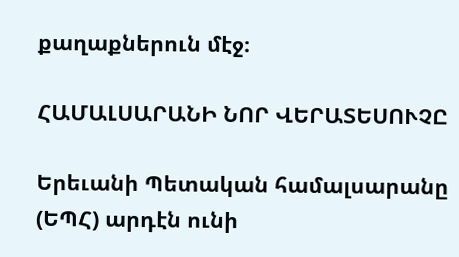քաղաքներուն մէջ։

ՀԱՄԱԼՍԱՐԱՆԻ ՆՈՐ ՎԵՐԱՏԵՍՈՒՉԸ

Երեւանի Պետական համալսարանը (ԵՊՀ) արդէն ունի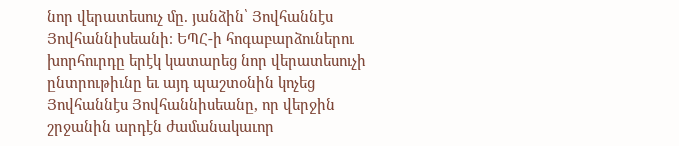նոր վերատեսուչ մը. յանձին՝ Յովհաննէս Յովհաննիսեանի։ ԵՊՀ-ի հոգաբարձուներու խորհուրդը երէկ կատարեց նոր վերատեսուչի ընտրութիւնը եւ այդ պաշտօնին կոչեց Յովհաննէս Յովհաննիսեանը, որ վերջին շրջանին արդէն ժամանակաւոր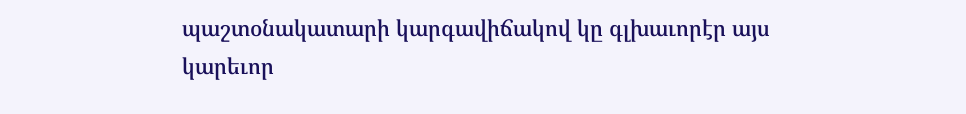պաշտօնակատարի կարգավիճակով կը գլխաւորէր այս կարեւոր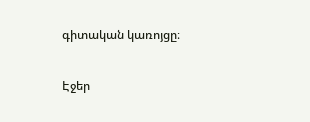գիտական կառոյցը։

Էջեր